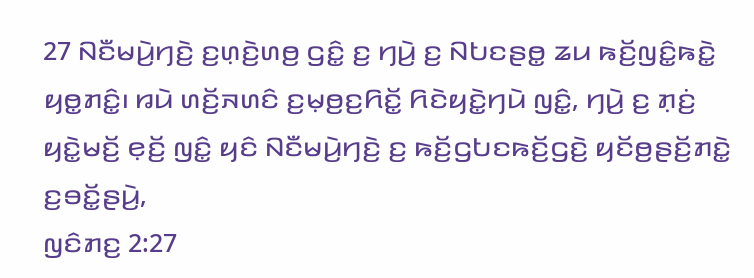27 ꤡꤢꤪꤗꤣꤧ꤬ꤚꤢꤧ꤬ ꤢ꤬ꤛ꤫ꤢꤧ꤬ꤛꤥ꤬ ꤞꤢꤨ꤭ ꤢ꤬ ꤚꤣꤧ꤬ ꤢ꤬ ꤡꤝꤢꤔꤥ꤭ ꤘꤣ ꤒꤢꤩ꤬ꤜꤢꤨ꤭ꤒꤢꤧ꤭ ꤟꤥ꤭ꤊꤢꤨ꤭꤯ ꤙꤣꤧ ꤛꤢꤩ꤬ꤏꤛꤢꤨ ꤢ꤬ꤗ꤫ꤥ꤬ꤢ꤬ꤖꤢꤩ꤭ ꤖꤢꤧꤟꤢꤧ꤭ꤚꤣꤧ ꤜꤢꤨ꤭, ꤚꤣꤧ꤬ ꤢ꤬ ꤊ꤫ꤢꤦ꤬ ꤟꤢꤧ꤭ꤗꤢꤩ꤬ ꤕ꤫ꤢꤩ꤬ ꤜꤢꤨ꤭ ꤟꤢꤨ ꤡꤢꤪꤗꤣꤧ꤬ꤚꤢꤧ꤬ ꤢ꤬ ꤒꤢꤩ꤬ꤞꤝꤢꤒꤢꤩ꤬ꤞꤢꤧ꤬ ꤟꤢꤩꤥ꤬ꤔꤢꤩ꤬ꤊꤢꤧ꤭ ꤢ꤬ꤋꤢꤩ꤭ꤔꤣꤧ꤬,
ꤜꤢꤨꤊꤢ꤬ 2:27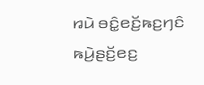ꤙꤣꤧ ꤋꤢꤨ꤭ꤕꤢꤩ꤬ꤒꤢ꤬ꤚꤢꤨ ꤒꤣꤧ꤬ꤔꤢꤩ꤬ꤕꤢ꤬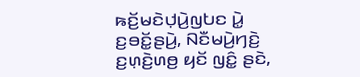ꤒꤢꤩ꤬ꤗꤢꤧꤓ꤫ꤣꤧ꤬ꤜꤝꤢ ꤣꤧ꤭ ꤢ꤬ꤋꤢꤩ꤭ꤔꤣꤧ꤬, ꤡꤢꤪꤗꤣꤧ꤬ꤚꤢꤧ꤬ ꤢ꤬ꤛ꤫ꤢꤧ꤬ꤛꤥ꤬ ꤟꤢꤩ ꤜꤢꤨ꤭ ꤔꤢꤧ,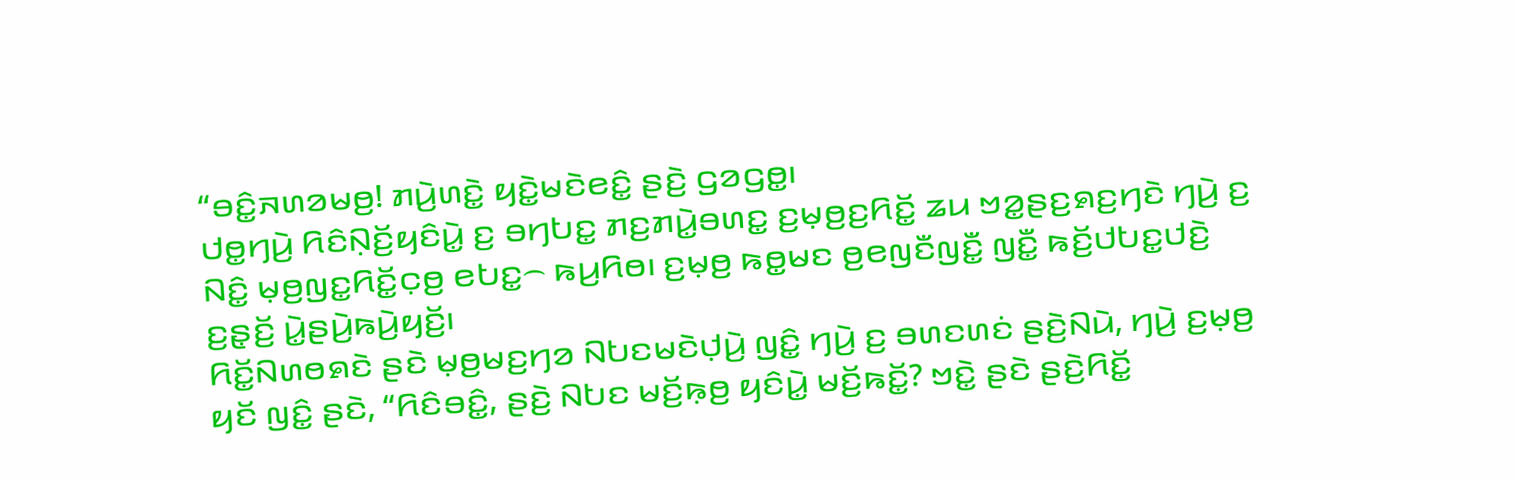“ꤋꤢꤨ꤭ꤏꤛꤤꤗꤥ꤬! ꤊꤣꤧ꤬ꤛꤢꤧ꤭ ꤟꤢꤧ꤭ꤗꤢꤧꤕꤢꤨ꤭ ꤔꤢꤧ꤬ ꤞꤤꤞꤥ꤭꤯
ꤓꤥ꤭ꤚꤣꤧ꤬ ꤖꤢꤨꤡ꤫ꤢꤩ꤬ꤟꤢꤨꤣꤧ꤭ ꤢ꤬ ꤋꤚꤝꤢ꤭ ꤊꤢ꤬ꤊꤣꤧ꤭ꤋꤛꤢ꤭ ꤢ꤬ꤗ꤫ꤥ꤬ꤢ꤬ꤖꤢꤩ꤭ ꤘꤣ ꤠꤤ꤭ꤔꤢ꤬ꤎꤢ꤬ꤚꤢꤧ ꤚꤣꤧ꤬ ꤢ꤬ ꤡꤢꤨ꤭ ꤗ꤫ꤥ꤬ꤜꤢ꤭ꤖꤢꤩ꤭ꤍ꤫ꤥ꤬ ꤕꤝꤢ꤭꤮ ꤒꤣ꤬ꤖꤥ꤯ ꤢ꤬ꤗ꤫ꤥ꤬ ꤒꤥ꤭ꤗꤢ ꤥ꤬ꤕꤜꤢꤪꤜꤢꤪ꤭ ꤜꤢꤪ꤭ ꤒꤢꤩ꤬ꤓꤝꤢ꤭ꤓꤢꤧ꤬ ꤢ꤬ꤔ꤫ꤢꤩ꤬ ꤣꤧ꤭ꤔꤣꤧ꤬ꤒꤣꤧ꤬ꤟꤢꤩ꤬꤯
ꤖꤢꤩ꤭ꤡꤛꤥꤎꤢꤧ ꤔꤢꤧ ꤗ꤫ꤥ꤬ꤗꤢ꤬ꤚꤤ ꤡꤝꤢꤗꤢꤧꤓ꤫ꤣꤧ꤬ ꤜꤢꤨ꤭ ꤚꤣꤧ꤬ ꤢ꤬ ꤋꤛꤢꤛꤢꤦ ꤔꤢꤧ꤬ꤡꤣꤧ, ꤚꤣꤧ꤬ ꤢ꤬ꤗ꤫ꤥ꤬ ꤟꤢꤩ ꤜꤢꤨ꤭ ꤔꤢꤧ, “ꤖꤢꤨꤋꤢꤨ꤭, ꤔꤢꤧ꤬ ꤡꤝꤢ ꤗꤢꤩ꤬ꤒ꤫ꤥ꤬ ꤟꤢꤨꤣꤧ꤭ ꤗꤢꤩ꤬ꤒꤢꤩ꤭? ꤠꤢꤧ꤭ ꤔꤢꤧ ꤔꤢꤧ꤬ꤖꤢꤩ꤭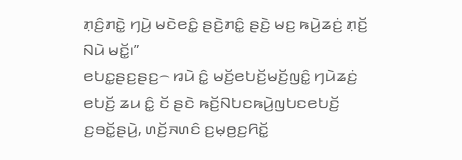ꤊ꤫ꤢꤨ꤬ꤊꤢꤧ꤭ ꤚꤣꤧ꤬ ꤗꤢꤧꤕꤢꤨ꤭ ꤔꤢꤧ꤬ꤊꤢꤨ꤭ ꤔꤢꤧ꤬ ꤗꤢ꤬ ꤒꤣꤧ꤬ꤘꤢꤦ꤬ ꤊ꤫ꤢꤩ꤬ ꤡꤣꤧ ꤗꤢꤩ꤭꤯”
ꤕꤝꤢ꤭ꤔꤢ꤬ꤔꤢ꤬꤮ ꤙꤣꤧ ꤢꤨ꤭ ꤗꤢꤩ꤬ꤕꤝꤢꤩ꤬ꤗꤢꤩ꤬ꤜꤢꤨ꤭ ꤚꤣꤧꤘꤢꤦ꤬ ꤕꤝꤢꤩ꤬ ꤘꤣ ꤢꤨ꤭ ꤢꤩ ꤔꤢꤧ ꤒꤢꤩ꤬ꤡꤝꤢꤒꤣꤧ꤬ꤜꤝꤢꤕꤝꤢꤩ꤬ ꤢ꤬ꤋꤢꤩ꤭ꤔꤣꤧ꤬, ꤛꤢꤩ꤬ꤏꤛꤢꤨ ꤢ꤬ꤗ꤫ꤥ꤬ꤢ꤬ꤖꤢꤩ꤭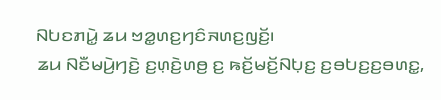ꤡꤝꤢꤊꤣꤧ꤭ ꤘꤣ ꤠꤤ꤭ꤛꤢ꤬ꤚꤢꤨꤏꤛꤢ꤬ꤜꤢꤩ꤬꤯
ꤘꤣ ꤡꤢꤪꤗꤣꤧ꤬ꤚꤢꤧ꤬ ꤢ꤬ꤛ꤫ꤢꤧ꤬ꤛꤥ꤬ ꤢ꤬ ꤒꤢꤩ꤬ꤗꤢꤩ꤬ꤡꤝ꤫ꤢ꤬ ꤢ꤬ꤋꤝꤢ꤬ꤢ꤬ꤋꤛꤢ꤭,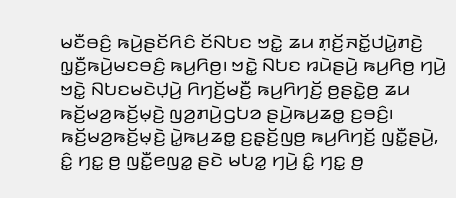ꤗꤢꤪꤋꤢꤨ꤬ ꤒꤣꤧ꤬ꤔꤢꤩꤖꤢꤨ ꤢꤩꤡꤝꤢ ꤠꤢꤧ꤭ ꤘꤣ ꤊ꤫ꤢꤩ꤬ꤏꤢꤩ꤭ꤓꤣꤧ꤭ꤊꤢꤧ꤬ ꤜ꤫ꤢꤪ꤬ꤒꤣꤧ꤬ꤗꤢꤋꤢꤨ꤬ ꤒꤣ꤬ꤖꤥ꤬꤯ ꤠꤢꤧ꤭ ꤡꤝꤢ ꤙꤣꤧꤔꤣꤧ꤬ ꤒꤣ꤬ꤖꤥ꤬ ꤚꤣꤧ꤬ ꤠꤢꤧ꤭ ꤡꤝꤢꤗꤢꤧꤓ꤫ꤣꤧ꤬ ꤖꤚꤢꤩ꤬ꤗꤢꤪ꤬ ꤒꤣ꤬ꤖꤚꤢꤩ꤬ ꤥ꤬ꤔꤢꤧ꤭ꤥ꤬ ꤘꤣ ꤒꤢꤩ꤬ꤗꤤ꤬ꤒꤢꤩ꤬ꤗ꤫ꤢꤧ꤬ ꤜꤤ꤬ꤊꤣꤧ꤬ꤞꤝꤤ ꤔꤣꤧ꤬ꤒꤣ꤬ꤘꤥ꤭ ꤢ꤬ꤋꤢꤨ꤬꤯ ꤒꤢꤩ꤬ꤗꤤ꤬ꤒꤢꤩ꤬ꤗ꤫ꤢꤧ꤬ ꤣꤧ꤭ꤒꤣ꤬ꤘꤥ꤭ ꤢ꤬ꤔ꤫ꤢꤩ꤬ꤜꤥ꤬ ꤒꤣ꤬ꤖꤚꤢꤩ꤬ ꤜꤢꤪ꤭ꤔꤣꤧ꤬, ꤢꤨ꤭ ꤚꤢ꤭ ꤥ꤬ ꤜꤢꤪ꤭ꤕꤜꤤ꤭ ꤔꤢꤧ ꤗꤝꤤ꤭ ꤚꤣꤧ꤬ ꤢꤨ꤭ ꤚꤢ꤭ ꤥ꤬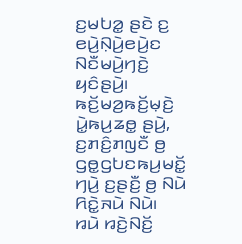ꤢ꤬ꤗꤝꤤ꤭ ꤔꤢꤧ ꤢ꤬ ꤕꤣꤧ꤬ꤡ꤫ꤣꤧ꤬ꤕꤣꤧ꤬ꤢ ꤡꤢꤪꤗꤣꤧ꤬ꤚꤢꤧ꤬ ꤟꤢꤨꤔꤣꤧ꤬꤯ ꤒꤢꤩ꤬ꤗꤤ꤬ꤒꤢꤩ꤬ꤗ꤫ꤢꤧ꤬ ꤣꤧ꤭ꤒꤣ꤬ꤘꤥ꤭ ꤔꤣꤧ꤬, ꤢ꤬ꤊꤢꤨ꤬ꤊꤜꤢꤪ ꤥ꤬ ꤞꤥ꤭ꤞꤝꤢꤒꤣ꤬ꤗꤢꤩ꤭ ꤚꤣꤧ꤬ ꤢ꤬ꤔꤢꤪ꤬ ꤥ꤬ ꤡꤣꤧ ꤖꤢꤧ꤭ꤏꤣꤧ ꤡꤣꤧ꤯
ꤙꤣꤧ ꤙꤢꤧ꤬ꤡꤢꤩ꤬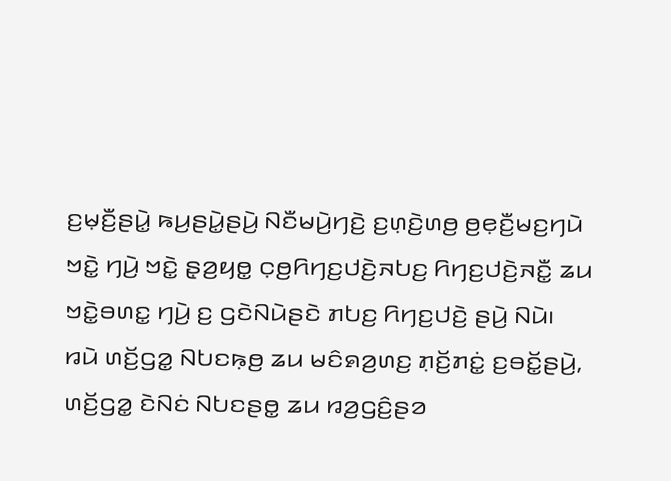ꤢ꤬ꤗ꤫ꤢꤪ꤬ꤔꤣꤧ꤭ ꤒꤣ꤬ꤔꤣꤧ꤭ꤔꤣꤧ꤬ ꤡꤢꤪꤗꤣꤧ꤬ꤚꤢꤧ꤬ ꤢ꤬ꤛ꤫ꤢꤧ꤬ꤛꤥ꤬ ꤥ꤬ꤕ꤫ꤢꤪ꤬ꤗꤢ꤬ꤚꤣꤧ ꤠꤢꤧ꤭ ꤚꤣꤧ꤬ ꤠꤢꤧ꤭ ꤔ꤫ꤤ꤬ꤟꤥ꤭ ꤍ꤫ꤥ꤬ꤖꤚꤢ꤬ꤓꤢꤧ꤬ꤏꤝꤢ꤬ ꤖꤚꤢ꤬ꤓꤢꤧ꤬ꤏꤢꤪ꤭ ꤘꤣ ꤠꤢꤧ꤭ꤋꤛꤢ꤭ ꤚꤣꤧ꤬ ꤢ꤬ ꤞꤢꤧꤡꤣꤧꤔꤢꤧ ꤊꤝꤢ꤬ ꤖꤚꤢ꤬ꤓꤢꤧ꤬ ꤔꤣꤧ꤬ ꤡꤣꤧ꤯
ꤙꤣꤧ ꤛꤢꤩ꤬ꤞꤤ꤭ ꤡꤝꤢꤒ꤫ꤥ꤬ ꤘꤣ ꤗꤢꤨꤎꤤ꤬ꤛꤢ꤬ ꤊ꤫ꤢꤩ꤬ꤊꤢꤦ꤭ ꤢ꤬ꤋꤢꤩ꤭ꤔꤣꤧ꤬, ꤛꤢꤩ꤬ꤞꤤ꤭ ꤢꤧꤡꤢꤦ ꤡꤝꤢꤔꤥ꤭ ꤘꤣ ꤙꤤ꤬ꤞꤢꤨ꤬ꤔꤤ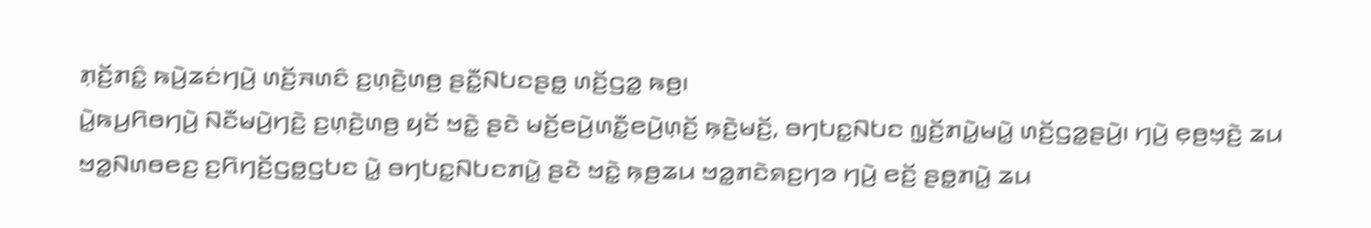ꤊ꤫ꤢꤩ꤬ꤊꤢꤨ꤭ ꤒꤣꤧ꤬ꤘꤢꤦꤚꤣꤧ꤬ ꤛꤢꤩ꤬ꤏꤛꤢꤨ ꤢ꤬ꤛ꤫ꤢꤧ꤬ꤛꤥ꤬ ꤔꤢꤪ꤭ꤡꤝꤢꤔꤥ꤭ ꤛꤢꤩ꤬ꤞꤤ꤭ ꤒꤥ꤬꤯
ꤣꤧ꤭ꤒꤣ꤬ꤖꤥꤚꤣꤧ꤬ ꤡꤢꤪꤗꤣꤧ꤬ꤚꤢꤧ꤬ ꤢ꤬ꤛ꤫ꤢꤧ꤬ꤛꤥ꤬ ꤟꤢꤩ ꤠꤢꤧ꤭ ꤔꤢꤧ ꤗꤢꤩ꤬ꤕꤣꤧ꤬ꤛꤢꤪ꤭ꤕꤣꤧ꤬ꤛ꤫ꤢꤩ꤬ ꤒ꤫ꤢꤧ꤬ꤗꤢꤩ꤬, ꤋꤚꤝꤢ꤭ꤡꤝꤢ ꤜ꤫ꤢꤩ꤬ꤊꤣꤧ꤭ꤗꤣꤧ꤭ ꤛꤢꤩ꤬ꤞꤤ꤭ꤔꤣꤧ꤬꤯ ꤚꤣꤧ꤬ ꤕ꤫ꤥ꤬ꤠ꤫ꤢꤧ꤬ ꤘꤣ ꤠꤤ꤭ꤡꤛꤥꤕꤢ꤬ ꤢ꤬ꤖꤚꤢꤩ꤬ꤞꤥ꤭ꤞꤝꤢ ꤣꤧ꤭ ꤋꤚꤝꤢ꤭ꤡꤝꤢꤊꤣꤧ꤭ ꤔꤢꤧ ꤠꤢꤧ꤭ ꤒ꤫ꤥ꤬ꤘꤣ ꤠꤤ꤭ꤊꤢꤧꤎꤢ꤬ꤚꤤ ꤚꤣꤧ꤬ ꤕꤢꤩ꤬ ꤔꤥ꤭ꤊꤣꤧ꤭ ꤘꤣ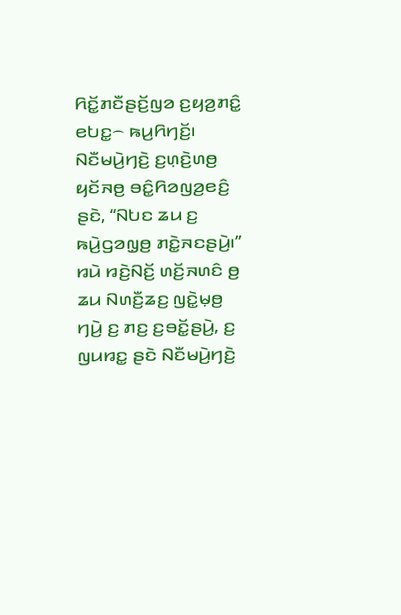ꤖꤢꤩ꤭ꤊꤢꤪꤔꤢꤩ꤬ꤜꤤ ꤢ꤬ꤟꤤ꤬ꤊꤢꤨ꤭ ꤕꤝꤢ꤭꤮ ꤒꤣ꤬ꤖꤚꤢꤩ꤬꤯
ꤡꤢꤪꤗꤣꤧ꤬ꤚꤢꤧ꤬ ꤢ꤬ꤛ꤫ꤢꤧ꤬ꤛꤥ꤬ ꤟꤢꤩꤏꤥ꤬ ꤋꤢꤨ꤭ꤖꤤꤜꤤ꤬ꤕꤢꤨ꤬ ꤔꤢꤧ, “ꤡꤝꤢ ꤘꤣ ꤢ꤬ ꤒꤣꤧ꤬ꤞꤤꤜ꤫ꤥ꤬ ꤊꤢꤧ꤭ꤏꤢꤔꤣꤧ꤬꤯”
ꤙꤣꤧ ꤙꤢꤧ꤬ꤡꤢꤩ꤬ ꤛꤢꤩ꤬ꤏꤛꤢꤨ ꤥ꤬ ꤘꤣ ꤡꤛꤢꤪ꤬ꤘꤢ꤬ ꤜꤢꤧ꤭ꤗ꤫ꤥ꤬ ꤚꤣꤧ꤬ ꤢ꤬ ꤊꤢ꤬ ꤢ꤬ꤋꤢꤩ꤭ꤔꤣꤧ꤬, ꤢ꤬ ꤜꤣꤙꤢ꤭ ꤔꤢꤧ ꤡꤢꤪꤗꤣꤧ꤬ꤚꤢꤧ꤬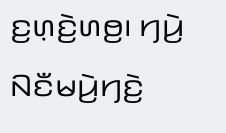ꤢ꤬ꤛ꤫ꤢꤧ꤬ꤛꤥ꤬꤯ ꤚꤣꤧ꤬ ꤡꤢꤪꤗꤣꤧ꤬ꤚꤢꤧ꤬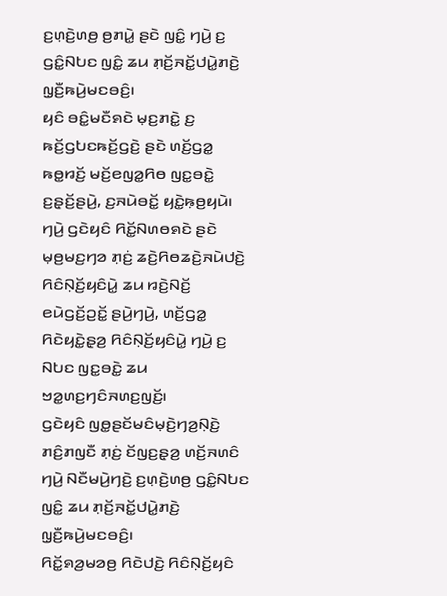ꤢ꤬ꤛ꤫ꤢꤧ꤬ꤛꤥ꤬ ꤥ꤬ꤊꤣꤧ꤭ ꤔꤢꤧ ꤜꤢꤨ꤭ ꤚꤣꤧ꤬ ꤢ꤬ ꤞꤢꤨ꤭ꤡꤝꤢ ꤜꤢꤨ꤭ ꤘꤣ ꤊ꤫ꤢꤩ꤬ꤏꤢꤩ꤭ꤓꤣꤧ꤭ꤊꤢꤧ꤬ ꤜ꤫ꤢꤪ꤬ꤒꤣꤧ꤬ꤗꤢꤋꤢꤨ꤬꤯
ꤟꤢꤨ ꤋꤢꤨ꤭ꤗꤢꤪꤎꤢꤧ ꤗ꤫ꤢ꤬ꤊꤢꤧ꤭ ꤢ꤬ ꤒꤢꤩ꤬ꤞꤝꤢꤒꤢꤩ꤬ꤞꤢꤧ꤬ ꤔꤢꤧ ꤛꤢꤩ꤬ꤞꤤ꤭ ꤒꤥ꤭ꤙꤢꤩ꤬ ꤗꤢꤩ꤬ꤕꤜꤤ꤭ꤖꤥ ꤜꤢ꤭ꤋꤢꤧ꤭ ꤢ꤬ꤔ꤫ꤢꤩ꤬ꤔꤣꤧ꤬, ꤢ꤬ꤏꤣꤧꤋꤢꤩ꤭ ꤟꤢꤧ꤭ꤒ꤫ꤥ꤬ꤟꤣꤧ꤯ ꤚꤣꤧ꤬ ꤞꤢꤧꤟꤢꤨ ꤖꤢꤩ꤭ꤡꤛꤥꤎꤢꤧ ꤔꤢꤧ ꤗ꤫ꤥ꤬ꤗꤢ꤬ꤚꤤ ꤊ꤫ꤢꤦ꤬ ꤘꤢꤧ꤬ꤖꤥꤘꤢꤧ꤬ꤏꤣꤧꤓꤢꤧ꤬ ꤖꤢꤨꤡ꤫ꤢꤩ꤬ꤟꤢꤨꤣꤧ꤭ ꤘꤣ ꤙꤢꤧ꤬ꤡꤢꤩ꤬ ꤕꤣꤧꤞꤢꤩ꤬ꤑꤢꤩ꤭ ꤔꤣꤧ꤬ꤚꤣꤧ꤬, ꤛꤢꤩ꤬ꤞꤤ꤭ ꤖꤢꤧꤟꤢꤧ꤭ꤔ꤫ꤤ꤬ ꤖꤢꤨꤡ꤫ꤢꤩ꤬ꤟꤢꤨꤣꤧ꤭ ꤚꤣꤧ꤬ ꤢ꤬ ꤡꤝꤢ ꤜꤢ꤭ꤋꤢꤧ꤭ ꤘꤣ ꤠꤤ꤭ꤛꤢ꤬ꤚꤢꤨꤏꤛꤢ꤬ꤜꤢꤩ꤬꤯
ꤞꤢꤧꤟꤢꤨ ꤜꤥ꤭ꤔꤢꤩꤗꤢꤨꤗ꤫ꤢꤧ꤬ꤚꤤ꤬ꤡ꤫ꤢꤧ꤬ ꤊꤢꤨ꤬ꤊꤜꤢꤪ ꤊ꤫ꤢꤦ꤬ ꤢꤩꤜꤢ꤬ꤔ꤫ꤤ꤬ ꤛꤢꤩ꤬ꤏꤛꤢꤨ ꤚꤣꤧ꤬ ꤡꤢꤪꤗꤣꤧ꤬ꤚꤢꤧ꤬ ꤢ꤬ꤛ꤫ꤢꤧ꤬ꤛꤥ꤬ ꤞꤢꤨ꤭ꤡꤝꤢ ꤜꤢꤨ꤭ ꤘꤣ ꤊ꤫ꤢꤩ꤬ꤏꤢꤩ꤭ꤓꤣꤧ꤭ꤊꤢꤧ꤬ ꤜ꤫ꤢꤪ꤬ꤒꤣꤧ꤬ꤗꤢꤋꤢꤨ꤬꤯
ꤖꤢꤩ꤭ꤎꤤ꤬ꤗꤤꤥ꤬ ꤖꤢꤧꤓꤢꤧ꤬ ꤖꤢꤨꤡ꤫ꤢꤩ꤬ꤟꤢꤨ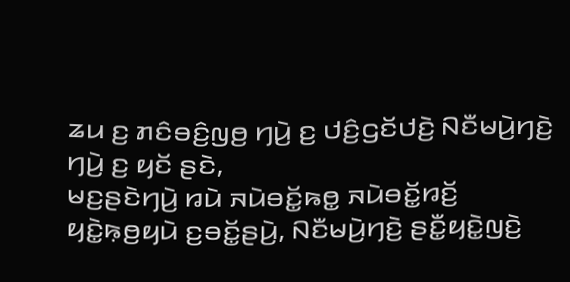ꤘꤣ ꤢ꤬ ꤊꤢꤨꤋꤢꤨ꤬ꤜꤥ꤬ ꤚꤣꤧ꤬ ꤢ꤬ ꤓꤢꤨ꤬ꤞꤢꤩꤓꤢꤧ꤬ ꤡꤢꤪꤗꤣꤧ꤬ꤚꤢꤧ꤬ ꤚꤣꤧ꤬ ꤢ꤬ ꤟꤢꤩ ꤔꤢꤧ,
ꤗꤢ꤬ꤔꤢꤧꤚꤣꤧ꤬ ꤙꤣꤧ ꤏꤣꤧꤋꤢꤩ꤭ꤒꤥ꤭ ꤏꤣꤧꤋꤢꤩ꤭ꤙꤢꤩ꤬ ꤟꤢꤧ꤭ꤒ꤫ꤥ꤬ꤟꤣꤧ ꤢ꤬ꤋꤢꤩ꤭ꤔꤣꤧ꤬, ꤡꤢꤪꤗꤣꤧ꤬ꤚꤢꤧ꤬ ꤔꤢꤪ꤭ꤟꤢꤧ꤭ꤜꤢꤧ꤬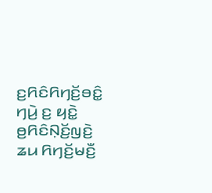ꤢ꤬ꤖꤢꤨꤖꤚꤢꤩ꤬ꤋꤢꤨ꤭ ꤚꤣꤧ꤬ ꤢ꤬ ꤟꤢꤧ꤭ ꤥ꤬ꤖꤢꤨꤡ꤫ꤢꤩ꤬ꤜꤢꤧ꤬ ꤘꤣ ꤖꤚꤢꤩ꤬ꤗꤢꤪ꤬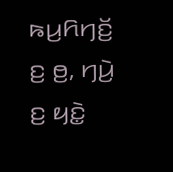ꤒꤣ꤬ꤖꤚꤢꤩ꤬ ꤢ꤬ ꤥ꤬, ꤚꤣꤧ꤬ ꤢ꤬ ꤟꤢꤧ꤭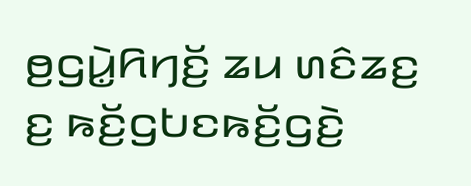ꤥ꤬ꤞꤣꤧ꤭ꤖꤚꤢꤩ꤬ ꤘꤣ ꤛꤢꤨꤘꤢ꤬ ꤢ꤬ ꤒꤢꤩ꤬ꤞꤝꤢꤒꤢꤩ꤬ꤞꤢꤧ꤬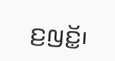ꤢ꤬ꤜꤢꤩ꤭꤯